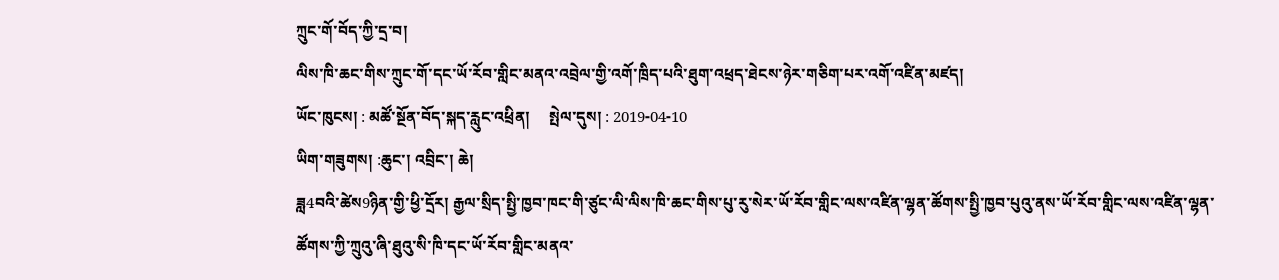ཀྲུང་གོ་བོད་ཀྱི་དྲ་བ།
ལིས་ཁི་ཆང་གིས་ཀྲུང་གོ་དང་ཡོ་རོབ་གླིང་མནའ་འབྲེལ་གྱི་འགོ་ཁྲིད་པའི་ཐུག་འཕྲད་ཐེངས་ཉེར་གཅིག་པར་འགོ་འཛིན་མཛད།
ཡོང་ཁུངས། : མཚོ་སྔོན་བོད་སྐད་རླུང་འཕྲིན།     སྤེལ་དུས། : 2019-04-10
ཡིག་གཟུགས། :ཆུང་། འབྲིང་། ཆེ།
ཟླ4བའི་ཚེས9ཉིན་གྱི་ཕྱི་དྲོར། རྒྱལ་སྲིད་སྤྱི་ཁྱབ་ཁང་གི་ཙུང་ལི་ལིས་ཁི་ཆང་གིས་པུ་རུ་སེར་ཡོ་རོབ་གླིང་ལས་འཛིན་ལྷན་ཚོགས་སྤྱི་ཁྱབ་པུའུ་ནས་ཡོ་རོབ་གླིང་ལས་འཛིན་ལྷན་ཚོགས་ཀྱི་ཀྲུའུ་ཞི་ཐུའུ་སི་ཁི་དང་ཡོ་རོབ་གླིང་མནའ་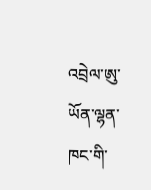འབྲེལ་ཨུ་ཡོན་ལྷན་ཁང་གི་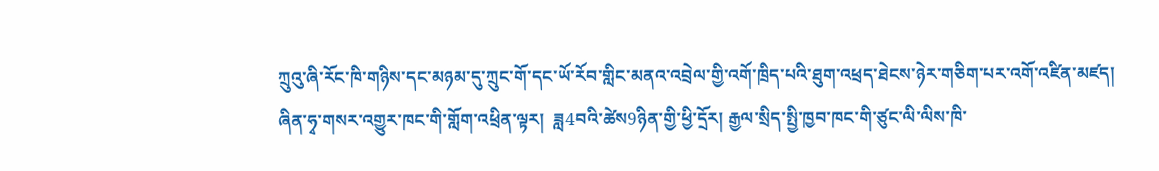ཀྲུའུ་ཞི་རོང་ཁི་གཉིས་དང་མཉམ་དུ་ཀྲུང་གོ་དང་ཡོ་རོབ་གླིང་མནའ་འབྲེལ་གྱི་འགོ་ཁྲིད་པའི་ཐུག་འཕྲད་ཐེངས་ཉེར་གཅིག་པར་འགོ་འཛིན་མཛད།
ཞིན་ཧྭ་གསར་འགྱུར་ཁང་གི་གློག་འཕྲིན་ལྟར།  ཟླ4བའི་ཚེས9ཉིན་གྱི་ཕྱི་དྲོར། རྒྱལ་སྲིད་སྤྱི་ཁྱབ་ཁང་གི་ཙུང་ལི་ལིས་ཁི་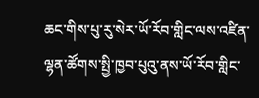ཆང་གིས་པུ་རུ་སེར་ཡོ་རོབ་གླིང་ལས་འཛིན་ལྷན་ཚོགས་སྤྱི་ཁྱབ་པུའུ་ནས་ཡོ་རོབ་གླིང་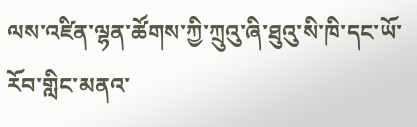ལས་འཛིན་ལྷན་ཚོགས་ཀྱི་ཀྲུའུ་ཞི་ཐུའུ་སི་ཁི་དང་ཡོ་རོབ་གླིང་མནའ་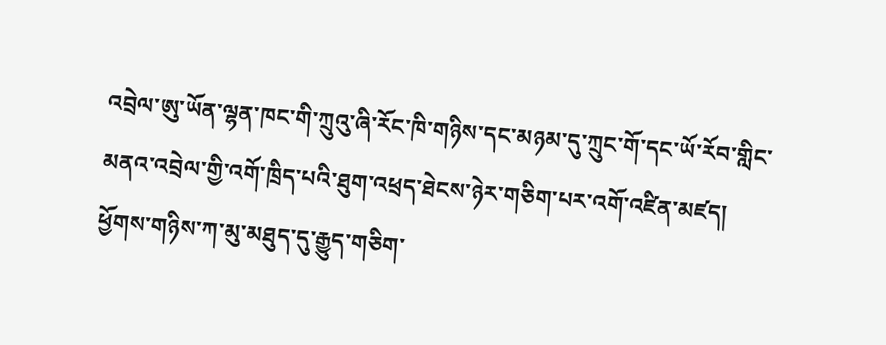འབྲེལ་ཨུ་ཡོན་ལྷན་ཁང་གི་ཀྲུའུ་ཞི་རོང་ཁི་གཉིས་དང་མཉམ་དུ་ཀྲུང་གོ་དང་ཡོ་རོབ་གླིང་མནའ་འབྲེལ་གྱི་འགོ་ཁྲིད་པའི་ཐུག་འཕྲད་ཐེངས་ཉེར་གཅིག་པར་འགོ་འཛིན་མཛད།
ཕྱོགས་གཉིས་ཀ་མུ་མཐུད་དུ་རྒྱུད་གཅིག་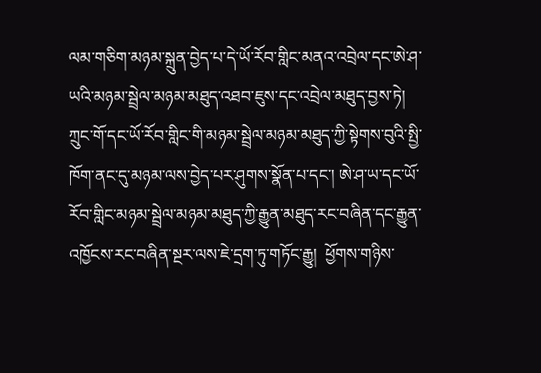ལམ་གཅིག་མཉམ་སྐྲུན་བྱེད་པ་དེ་ཡོ་རོབ་གླིང་མནའ་འབྲེལ་དང་ཨེ་ཤ་ཡའི་མཉམ་སྦྲེལ་མཉམ་མཐུད་འཐབ་ཇུས་དང་འབྲེལ་མཐུད་བྱས་ཏེ། ཀྲུང་གོ་དང་ཡོ་རོབ་གླིང་གི་མཉམ་སྦྲེལ་མཉམ་མཐུད་ཀྱི་སྟེགས་བུའི་སྤྱི་ཁོག་ནང་དུ་མཉམ་ལས་བྱེད་པར་ཤུགས་སྣོན་པ་དང་། ཨེ་ཤ་ཡ་དང་ཡོ་རོབ་གླིང་མཉམ་སྦྲེལ་མཉམ་མཐུད་ཀྱི་རྒྱུན་མཐུད་རང་བཞིན་དང་རྒྱུན་འཁྱོངས་རང་བཞིན་སྔར་ལས་ཇེ་དྲག་ཏུ་གཏོང་རྒྱུ།  ཕྱོགས་གཉིས་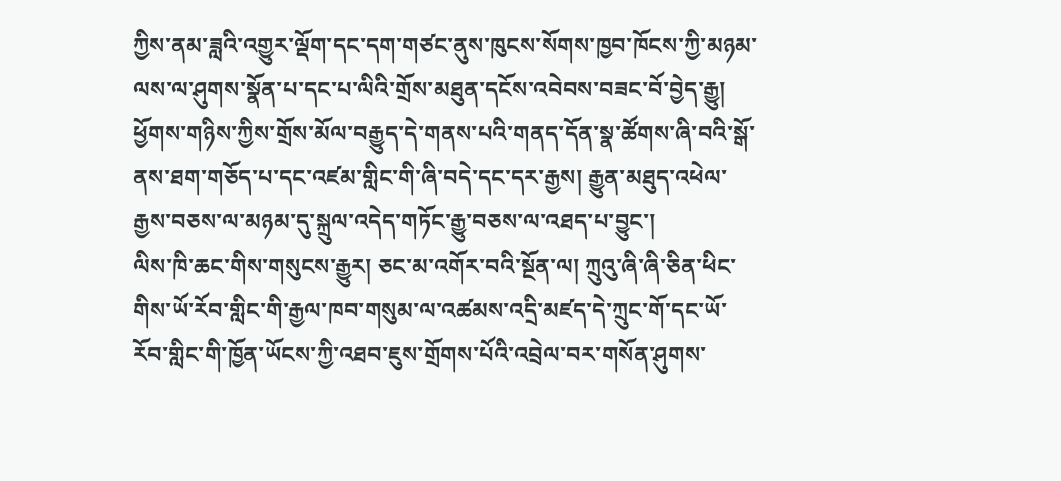ཀྱིས་ནམ་ཟླའི་འགྱུར་ལྡོག་དང་དག་གཙང་ནུས་ཁུངས་སོགས་ཁྱབ་ཁོངས་ཀྱི་མཉམ་ལས་ལ་ཤུགས་སྣོན་པ་དང་པ་ལིའི་གྲོས་མཐུན་དངོས་འབེབས་བཟང་བོ་བྱེད་རྒྱུ།  ཕྱོགས་གཉིས་ཀྱིས་གྲོས་མོལ་བརྒྱུད་དེ་གནས་པའི་གནད་དོན་སྣ་ཚོགས་ཞི་བའི་སྒོ་ནས་ཐག་གཅོད་པ་དང་འཛམ་གླིང་གི་ཞི་བདེ་དང་དར་རྒྱས། རྒྱུན་མཐུད་འཕེལ་རྒྱས་བཅས་ལ་མཉམ་དུ་སྐྲུལ་འདེད་གཏོང་རྒྱུ་བཅས་ལ་འཐད་པ་བྱུང་།
ལིས་ཁི་ཆང་གིས་གསུངས་རྒྱུར། ཅང་མ་འགོར་བའི་སྔོན་ལ། ཀྲུའུ་ཞི་ཞི་ཅིན་ཕིང་གིས་ཡོ་རོབ་གླིང་གི་རྒྱལ་ཁབ་གསུམ་ལ་འཚམས་འདྲི་མཛད་དེ་ཀྲུང་གོ་དང་ཡོ་རོབ་གླིང་གི་ཁྱོན་ཡོངས་ཀྱི་འཐབ་ཇུས་གྲོགས་པོའི་འབྲེལ་བར་གསོན་ཤུགས་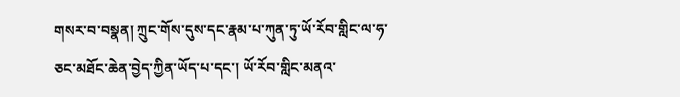གསར་བ་བསྣན། ཀྲུང་གོས་དུས་དང་རྣམ་པ་ཀུན་ཏུ་ཡོ་རོབ་གླིང་ལ་ཧ་ཅང་མཐོང་ཆེན་བྱེད་ཀྱིན་ཡོད་པ་དང་། ཡོ་རོབ་གླིང་མནའ་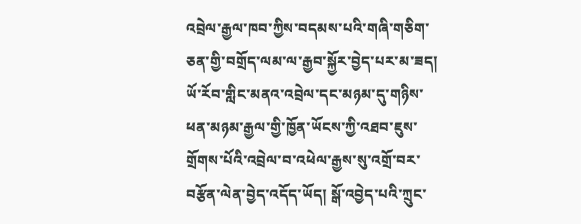འབྲེལ་རྒྱལ་ཁབ་ཀྱིས་བདམས་པའི་གཞི་གཅིག་ཅན་གྱི་བགྲོད་ལམ་ལ་རྒྱབ་སྐྱོར་བྱེད་པར་མ་ཟད། ཡོ་རོབ་གླིང་མནའ་འབྲེལ་དང་མཉམ་དུ་གཉིས་ཕན་མཉམ་རྒྱལ་གྱི་ཁྱོན་ཡོངས་ཀྱི་འཐབ་ཇུས་གྲོགས་པོའི་འབྲེལ་བ་འཕེལ་རྒྱས་སུ་འགྲོ་བར་བརྩོན་ལེན་བྱེད་འདོད་ཡོད། སྒོ་འབྱེད་པའི་ཀྲུང་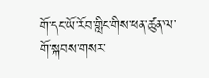གོ་དང་ཡོ་རོབ་གླིང་གིས་ཕན་ཚུན་ལ་གོ་སྐབས་གསར་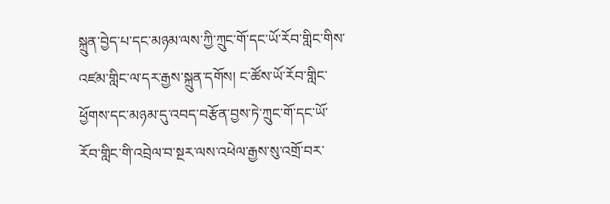སྐྲུན་བྱེད་པ་དང་མཉམ་ལས་ཀྱི་ཀྲུང་གོ་དང་ཡོ་རོབ་གླིང་གིས་འཛམ་གླིང་ལ་དར་རྒྱས་སྐྲུན་དགོས། ང་ཚོས་ཡོ་རོབ་གླིང་ཕྱོགས་དང་མཉམ་དུ་འབད་བརྩོན་བྱས་ཏེ་ཀྲུང་གོ་དང་ཡོ་རོབ་གླིང་གི་འབྲེལ་བ་སྔར་ལས་འཕེལ་རྒྱས་སུ་འགྲོ་བར་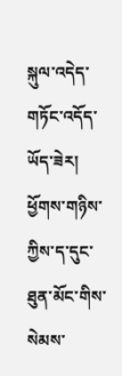སྐུལ་འདེད་གཏོང་འདོད་ཡོད་ཟེར།
ཕྱོགས་གཉིས་ཀྱིས་ད་དུང་ཐུན་མོང་གིས་སེམས་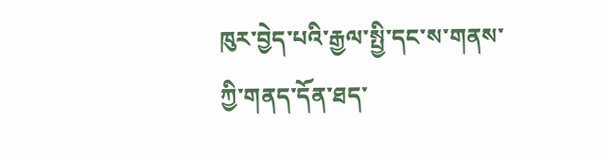ཁུར་བྱེད་པའི་རྒྱལ་སྤྱི་དང་ས་གནས་ཀྱི་གནད་དོན་ཐད་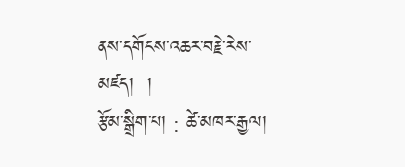ནས་དགོངས་འཆར་བརྗེ་རེས་མཛད།  །
རྩོམ་སྒྲིག་པ། : ཚེ་མཁར་རྒྱལ།